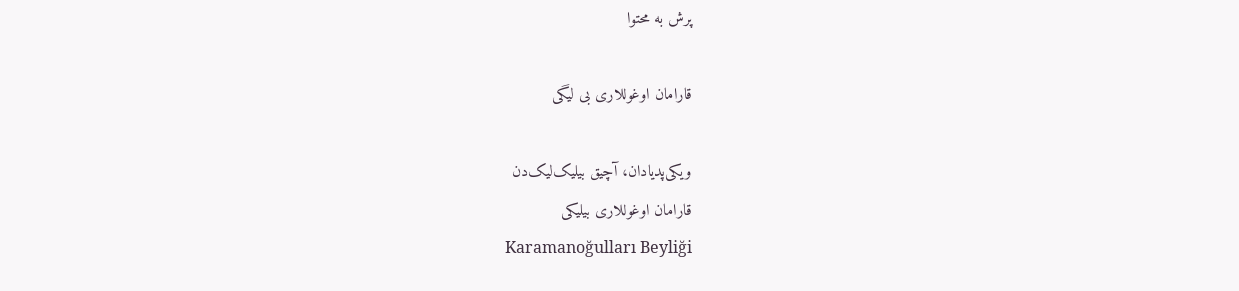پرش به محتوا

قارامان اوغوللاری بی لیگی

ویکی‌پدیادان، آچیق بیلیک‌لیک‌دن
قارامان اوغوللاری بیلیکی
Karamanoğulları Beyliği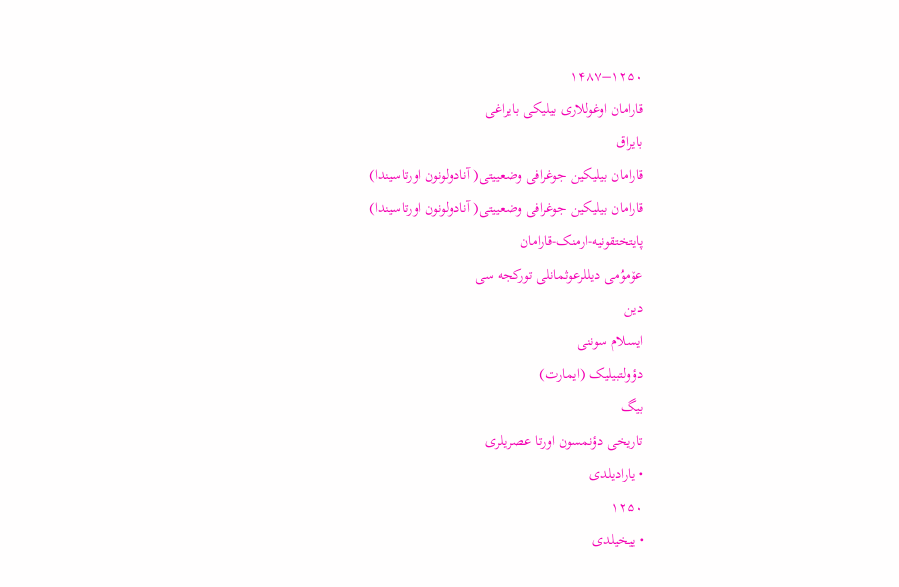۱۲۵۰–۱۴۸۷
قارامان اوغوللاری بیلیکی بایراغی
بایراق
قارامان بیلیکین جوغرافی وضعییتی( آنادولونون اورتاسیندا)
قارامان بیلیکین جوغرافی وضعییتی( آنادولونون اورتاسیندا)
پایتختقونیه-ارمنک-قارامان
عۆموُمی دیللرعوثمانلی تورکجه سی
دین
ایسلام سوننی
دؤولتبیلیک (ایمارت)
بیگ
تاریخی دؤنمسون اورتا عصریلری
• یارادیلدی
۱۲۵۰
• ییخیلدی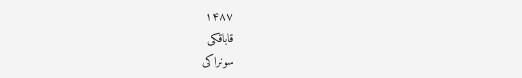۱۴۸۷
قاباقکی
سونراکی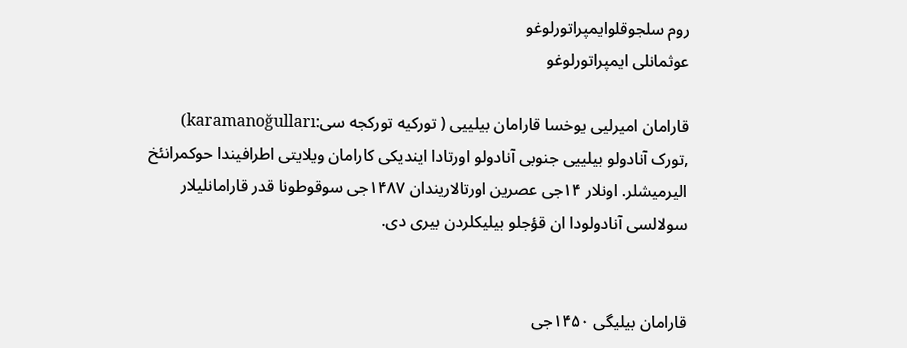روم سلجوقلوایمپراتورلوغو
عوثمانلی ایمپراتورلوغو

قارامان امیرلیی یوخسا قارامان بیلییی ( تورکیه تورکجه سی:karamanoğulları) ,تورک آنادولو بیلییی جنوبی آنادولو اورتادا ایندیکی کارامان ویلایتی اطرافیندا حوکمرانئخ الیرمیشلر. اونلار ۱۴جی عصرین اورتالاریندان ۱۴۸۷جی سوقوطونا قدر قارامانلیلار سولالسی آنادولودا ان قؤجلو بیلیکلردن بیری دی.


قارامان بیلیگی ۱۴۵۰جی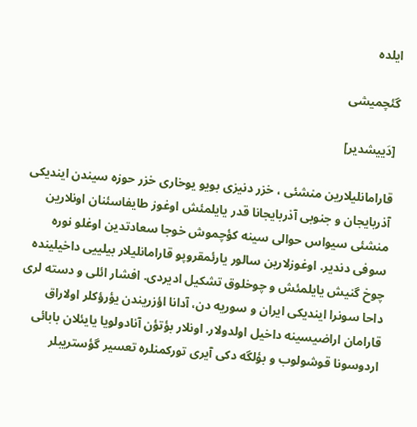ایلده

گئچمیشی

[دَییشدیر]

قارامانلیلارین منشئی ، خزر دنیزی بویو یوخاری خزر حوزه سیندن ایندیکی آذربایجان و جنوبی آذربایجانا قدر یایلمئش اوغوز طایفاسئنان اونلارین منشئی سیواس حوالی سینه کؤچموش خوجا سعادتدین اوغلو نوره سوفی دندیر. اوغوزلارین سالور یارئمقروپو قارامانلیلار بیلییی داخیلینده چوخ گنیش یایلمئش و چوخلوق تشکیل ادیردی. افشار ائلی و دسته لری داحا سونرا ایندیکی ایران و سوریه دن، آدانا اؤزریندن یؤرؤکلر اولاراق قارامان اراضیسینه داخیل اولدولار. اونلار بؤتؤن آنادولویا یایئلان بابائی اردوسونا قوشولوب و بؤلگه دکی آیری تورکمنلره تعسیر گؤستریبلر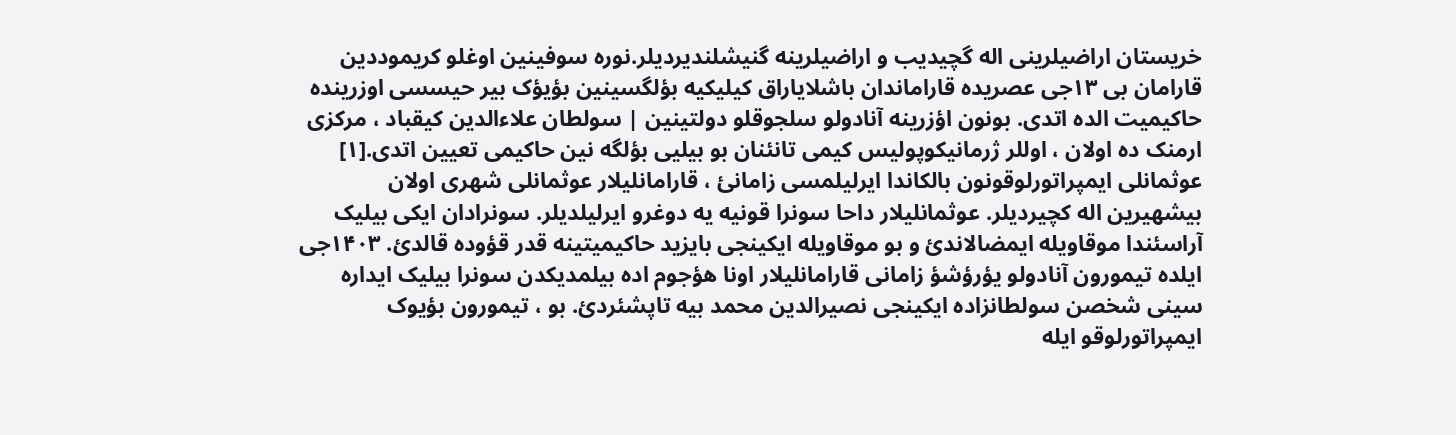خریستان اراضیلرینی اله گچیدیب و اراضیلرینه گنیشلندیردیلر.نوره سوفینین اوغلو کریموددین قارامان بی ۱۳جی عصریده قاراماندان باشلایاراق کیلیکیه بؤلگسینین بؤیؤک بیر حیسسی اوزرینده حاکیمیت الده اتدی. بونون اؤزرینه آنادولو سلجوقلو دولتینین | سولطان علاءالدین کیقباد ، مرکزی ارمنک ده اولان ، اوللر ژرمانیکوپولیس کیمی تانئنان بو بیلیی بؤلگه نین حاکیمی تعیین اتدی.[۱] عوثمانلی ایمپراتورلوقونون بالکاندا ایرلیلمسی زامانئ ، قارامانلیلار عوثمانلی شهری اولان بیشهیرین اله کچیردیلر. عوثمانلیلار داحا سونرا قونیه یه دوغرو ایرلیلدیلر. سونرادان ایکی بیلیک آراسئندا موقاویله ایمضالاندئ و بو موقاویله ایکینجی بایزید حاکیمیتینه قدر قؤوده قالدئ. ۱۴۰۳جی ایلده تیمورون آنادولو یؤرؤشؤ زامانی قارامانلیلار اونا هؤجوم اده بیلمدیکدن سونرا بیلیک ایداره سینی شخصن سولطانزاده ایکینجی نصیرالدین محمد بیه تاپشئردئ. بو ، تیمورون بؤیوک ایمپراتورلوقو ایله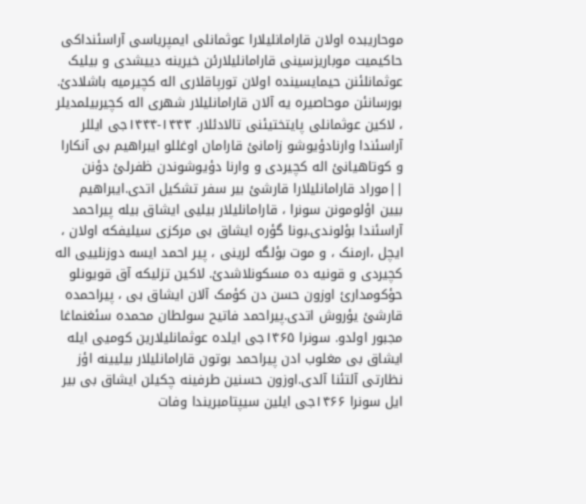موحاریبده اولان قارامانلیلارا عوثمانلی ایمپریاسی آراسئنداکی حاکیمیت موباریزسینی قارامانلیلارئن خیرینه دییشدی و بیلیک عوثمانلئنن حیمایسینده اولان تورپاقلاری اله کچیرمیه باشلادئ. بورسانئن موحاصیره یه آلان قارامانلیلار شهری اله کچیربیلمدیلر ، لاکین عوثمانلی پایتختیئنی تالادئلار. ۱۴۴۳-۱۴۴۴جی ایللر آراسئندا وارنادؤیوشو زامانئ قارامان اوغللو ایبراهیم بی آنکارا و کوتاهیانئ اله کچیردی و وارنا دؤیوشوندن ظفرلئ دؤنن ||موراد قارامانلیلارا قارشئ بیر سفر تشکیل اتدی.ایبراهیم بیین اؤلومونن سونرا ، قارامانلیلار بیلیی ایشاق بیله پیراحمد آراسئندا بؤلوندی.بونا گؤره ایشاق بی مرکزی سیلیفکه اولان ، ایچل ،ارمنک ، و موت بؤلگه لرینی ، پیر احمد ایسه دوزنلییی اله کچیردی و قونیه ده مسکونلاشدئ. لاکین تزلیکه آق قویونلو حؤکومدارئ اوزون حسن دن کؤمک آلان ایشاق بی ، پیراحمده قارشئ یؤروش اتدی.پیراحمد فاتیح سولطان محمده سئغنماغا مجبور اولدو. سونرا ۱۴۶۵جی ایلده عوثمانلیلارین کومیی ایله ایشاق بی مغلوب ادن پیراحمد بوتون قارامانلیلار بیلیینه اؤز نظارتی آلتئنا آلدی.اوزون حسنین طرفینه چکیلن ایشاق بی بیر ایل سونرا ۱۴۶۶جی ایلین سیپتامبریندا وفات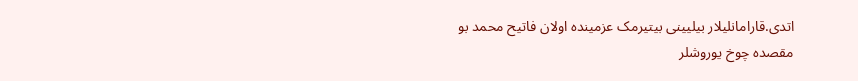اتدی.قارامانلیلار بیلیینی بیتیرمک عزمینده اولان فاتیح محمد بو مقصده چوخ یوروشلر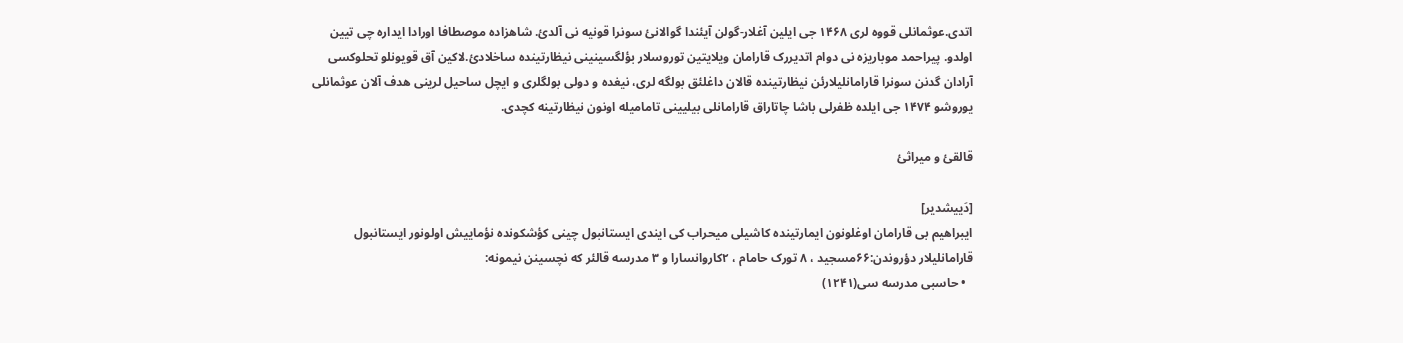اتدی.عوثمانلی قووه لری ۱۴۶۸ جی ایلین آغلار-گولن آیئندا گوالانئ سونرا قونیه نی آلدئ. شاهزاده موصطافا اورادا ایداره چی تیین اولدو. پیراحمد موباریزه نی دوام اتدیررک قارامان ویلایتین توروسلار بؤلگسینینی نیظارتینده ساخلادئ.لاکین آق قویونلو تحلوکسی آرادان گدنن سونرا قارامانلیلارئن نیظارتینده قالان داغلئق بولگه لری، نیغده و دولی بولگلری و ایچل ساحیل لرینی هدف آلان عوثمانلی یوروشو ۱۴۷۴ جی ایلده ظفرلی باشا چاتاراق قارامانلی بیلیینی تامامیله اونون نیظارتینه کچدی.

قالقئ و میراثئ

[دَییشدیر]
ایبراهیم بی قارامان اوغلونون ایمارتینده کاشیلی میحراب کی ایندی ایستانبول چینی کؤشکونده نؤماییش اولونور ایستانبول
قارامانلیلار دؤروندن:۶۶مسجید ، ۸ تورک حامام ، ۲کاروانسارا و ۳ مدرسه قالئر که نچسینن نیمونه:
  • حاسبی مدرسه سی(۱۲۴۱)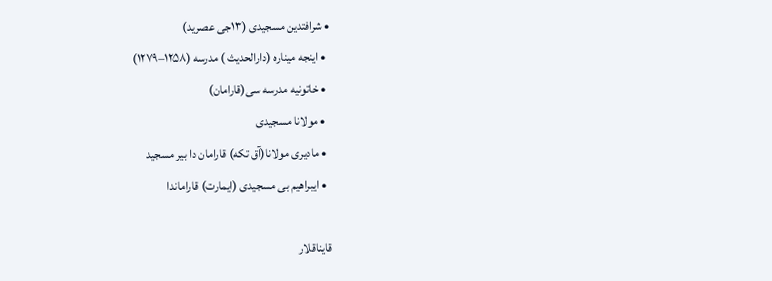• شرافتدین مسجیدی (۱۳جی عصرید)
  • اینجه میناره (دارالحدیث ) مدرسه (۱۲۵۸–۱۲۷۹)
  • خاتونیه مدرسه سی(قارامان)
  • مولانا مسجیدی
  • مادیری مولانا(آق تکه) قارامان دا بیر مسجید
  • ایبراهیم بی مسجیدی (ایمارت) قاراماندا

قایناقلار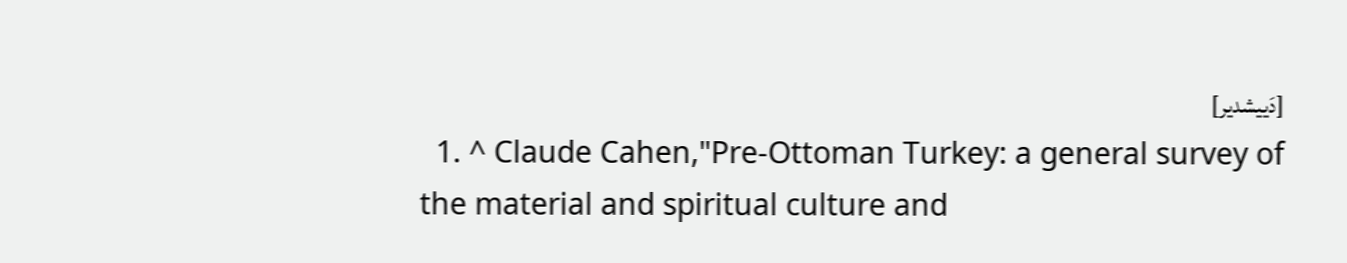[دَییشدیر]
  1. ^ Claude Cahen,"Pre-Ottoman Turkey: a general survey of the material and spiritual culture and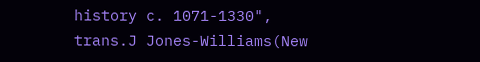history c. 1071-1330", trans.J Jones-Williams(New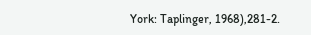York: Taplinger, 1968),281-2.